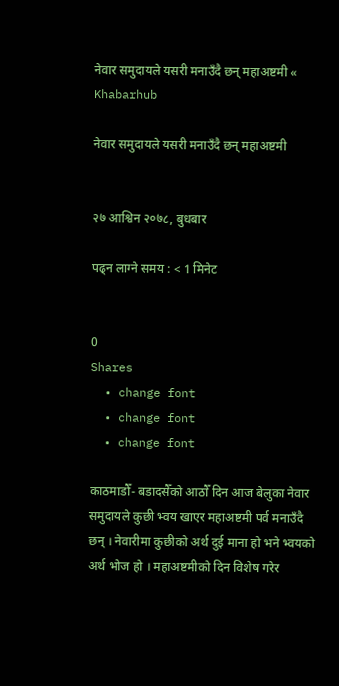नेवार समुदायले यसरी मनाउँदै छन् महाअष्टमी « Khabarhub

नेवार समुदायले यसरी मनाउँदै छन् महाअष्टमी


२७ आश्विन २०७८, बुधबार

पढ्न लाग्ने समय : < 1 मिनेट


0
Shares
  • change font
  • change font
  • change font

काठमाडौँ- बडादसैँको आठौँ दिन आज बेलुका नेवार समुदायले कुछी भ्वय खाएर महाअष्टमी पर्व मनाउँदै छन् । नेवारीमा कुछीको अर्थ दुई माना हो भने भ्वयको अर्थ भोज हो । महाअष्टमीको दिन विशेष गरेर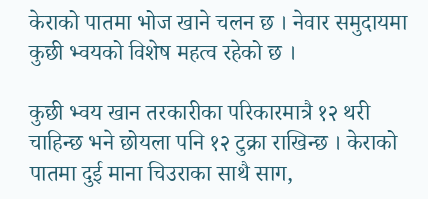केराको पातमा भोज खाने चलन छ । नेवार समुदायमा कुछी भ्वयको विशेष महत्व रहेको छ ।

कुछी भ्वय खान तरकारीका परिकारमात्रै १२ थरी चाहिन्छ भने छोयला पनि १२ टुक्रा राखिन्छ । केराको पातमा दुई माना चिउराका साथै साग,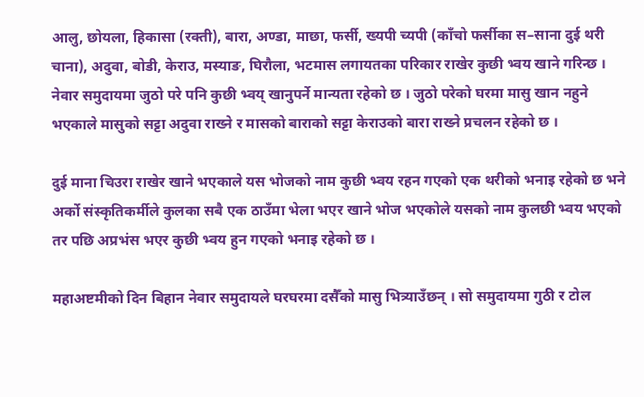आलु, छोयला, हिकासा (रक्ती), बारा, अण्डा, माछा, फर्सी, ख्यपी च्यपी (काँचो फर्सीका स–साना दुई थरी चाना), अदुवा, बोडी, केराउ, मस्याङ, घिरौला, भटमास लगायतका परिकार राखेर कुछी भ्वय खाने गरिन्छ । नेवार समुदायमा जुठो परे पनि कुछी भ्वय् खानुपर्ने मान्यता रहेको छ । जुठो परेको घरमा मासु खान नहुने भएकाले मासुको सट्टा अदुवा राख्ने र मासको बाराको सट्टा केराउको बारा राख्ने प्रचलन रहेको छ ।

दुई माना चिउरा राखेर खाने भएकाले यस भोजको नाम कुछी भ्वय रहन गएको एक थरीको भनाइ रहेको छ भने अर्को संस्कृतिकर्मीले कुलका सबै एक ठाउँमा भेला भएर खाने भोज भएकोले यसको नाम कुलछी भ्वय भएको तर पछि अप्रभंस भएर कुछी भ्वय हुन गएको भनाइ रहेको छ ।

महाअष्टमीको दिन बिहान नेवार समुदायले घरघरमा दसैँको मासु भित्र्याउँछन् । सो समुदायमा गुठी र टोल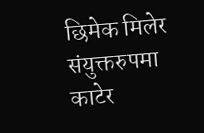छिमेक मिलेर संयुक्तरुपमा काटेर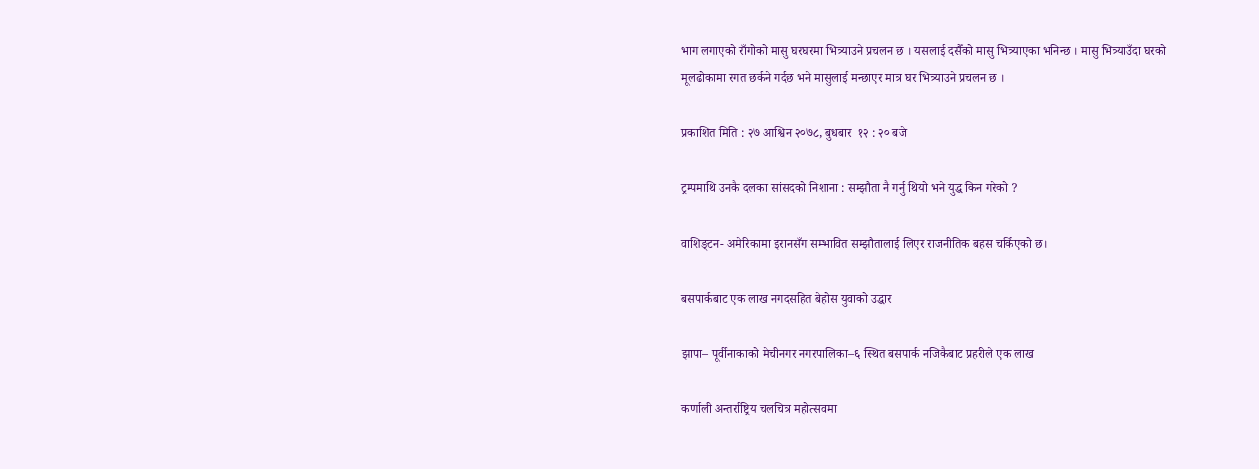भाग लगाएको राँगोको मासु घरघरमा भित्र्याउने प्रचलन छ । यसलाई दसैँको मासु भित्र्याएका भनिन्छ । मासु भित्र्याउँदा घरको मूलढोकामा रगत छर्कने गर्दछ भने मासुलाई मन्छाएर मात्र घर भित्र्याउने प्रचलन छ ।

प्रकाशित मिति : २७ आश्विन २०७८, बुधबार  १२ : २० बजे

ट्रम्पमाथि उनकै दलका सांसदको निशाना : सम्झौता नै गर्नु थियो भने युद्ध किन गरेको ?

वाशिङ्टन- अमेरिकामा इरानसँग सम्भावित सम्झौतालाई लिएर राजनीतिक बहस चर्किएको छ।

बसपार्कबाट एक लाख नगदसहित बेहोस युवाको उद्धार

झापा– पूर्वीनाकाको मेचीनगर नगरपालिका–६ स्थित बसपार्क नजिकैबाट प्रहरीले एक लाख

कर्णाली अन्तर्राष्ट्रिय चलचित्र महोत्सवमा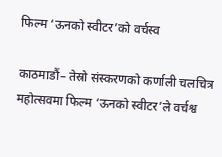फिल्म ‘ऊनको स्वीटर’को वर्चस्व

काठमाडौं– तेस्रो संस्करणको कर्णाली चलचित्र महोत्सवमा फिल्म ‘ऊनको स्वीटर’ले वर्चश्व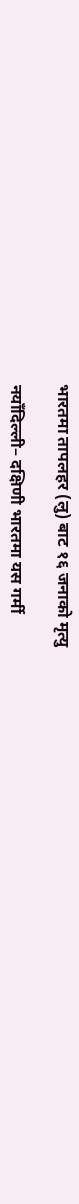भारतमा तापलहर (लु) बाट १६ जनाको मृत्यु

नयाँदिल्ली– दक्षिणी भारतमा यस गर्मी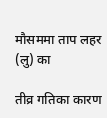मौसममा ताप लहर (लु) का

तीव्र गतिका कारण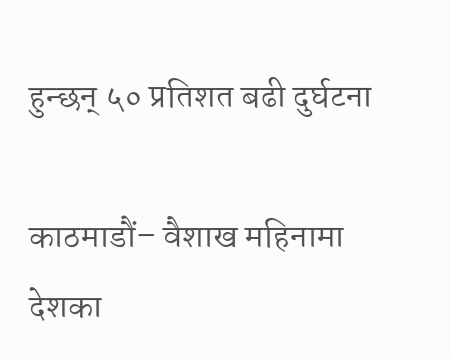हुन्छन् ५० प्रतिशत बढी दुर्घटना

काठमाडौं– वैशाख महिनामा देशका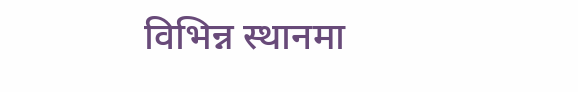विभिन्न स्थानमा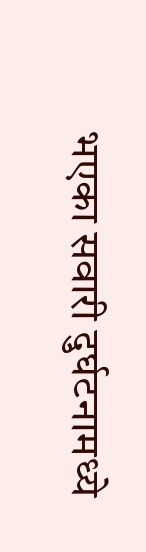भएका सवारी दुर्घटनामध्ये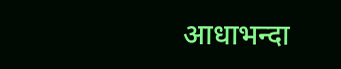आधाभन्दा